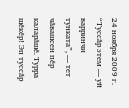24 ноября 2009 г.
“Туссăр этем — уй варринчи тунката”, — тет чăвашсен пĕр каларăшĕ. Турра шĕкĕр! Эп туссăр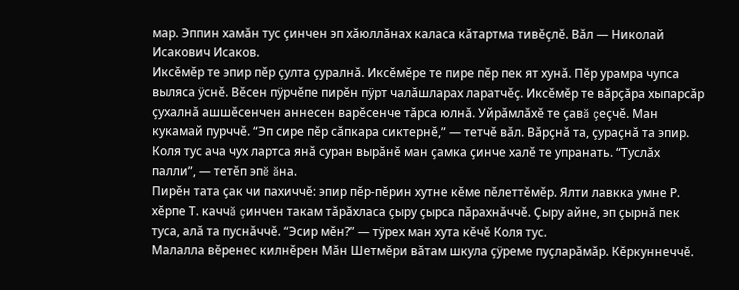мар. Эппин хамăн тус çинчен эп хăюллăнах каласа кăтартма тивĕçлĕ. Вăл — Николай Исакович Исаков.
Иксĕмĕр те эпир пĕр çулта çуралнă. Иксĕмĕре те пире пĕр пек ят хунă. Пĕр урамра чупса выляса ÿснĕ. Вĕсен пÿрчĕпе пирĕн пÿрт чалăшларах ларатчĕç. Иксĕмĕр те вăрçăра хыпарсăр çухалнă ашшĕсенчен аннесен варĕсенче тăрса юлнă. Уйрăмлăхĕ те çавă çеçчĕ. Ман кукамай пурччĕ. “Эп сире пĕр сăпкара сиктернĕ,” — тетчĕ вăл. Вăрçнă та, çураçнă та эпир.
Коля тус ача чух лартса янă суран вырăнĕ ман çамка çинче халĕ те упранать. “Туслăх палли”, — тетĕп эпĕ ăна.
Пирĕн тата çак чи пахиччĕ: эпир пĕр-пĕрин хутне кĕме пĕлеттĕмĕр. Ялти лавкка умне Р. хĕрпе Т. каччă çинчен такам тăрăхласа çыру çырса пăрахнăччĕ. Çыру айне, эп çырнă пек туса, алă та пуснăччĕ. “Эсир мĕн?” — тÿрех ман хута кĕчĕ Коля тус.
Малалла вĕренес килнĕрен Мăн Шетмĕри вăтам шкула çÿреме пуçларăмăр. Кĕркуннеччĕ.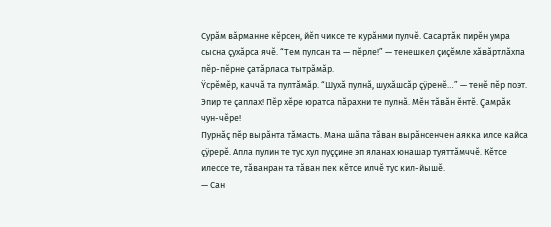Сурăм вăрманне кĕрсен, йĕп чиксе те курăнми пулчĕ. Сасартăк пирĕн умра сысна çухăрса ячĕ. “Тем пулсан та — пĕрле!” — тенешкел çиçĕмле хăвăртлăхпа пĕр-пĕрне çатăрласа тытрăмăр.
Ÿсрĕмĕр, каччă та пултăмăр. “Шухă пулнă, шухăшсăр çÿренĕ…” — тенĕ пĕр поэт. Эпир те çаплах! Пĕр хĕре юратса пăрахни те пулнă. Мĕн тăвăн ĕнтĕ. Çамрăк чун-чĕре!
Пурнăç пĕр вырăнта тăмасть. Мана шăпа тăван вырăнсенчен аякка илсе кайса çÿрерĕ. Апла пулин те тус хул пуççине эп яланах юнашар туяттăмччĕ. Кĕтсе илессе те, тăванран та тăван пек кĕтсе илчĕ тус кил-йышĕ.
— Сан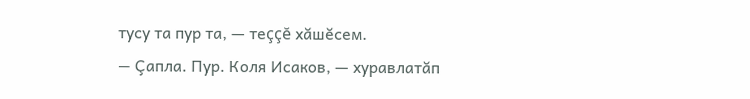тусу та пур та, — теççĕ хăшĕсем.
— Çапла. Пур. Коля Исаков, — хуравлатăп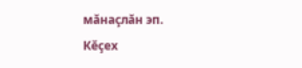мăнаçлăн эп.
Кĕçех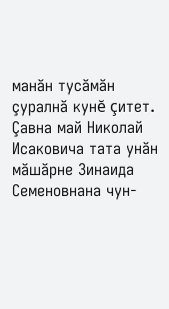манăн тусăмăн çуралнă кунĕ çитет. Çавна май Николай Исаковича тата унăн мăшăрне Зинаида Семеновнана чун-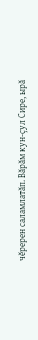чĕререн саламлатăп. Вăрăм кун-çул Сире, ырă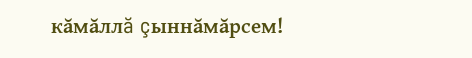кăмăллă çыннăмăрсем!